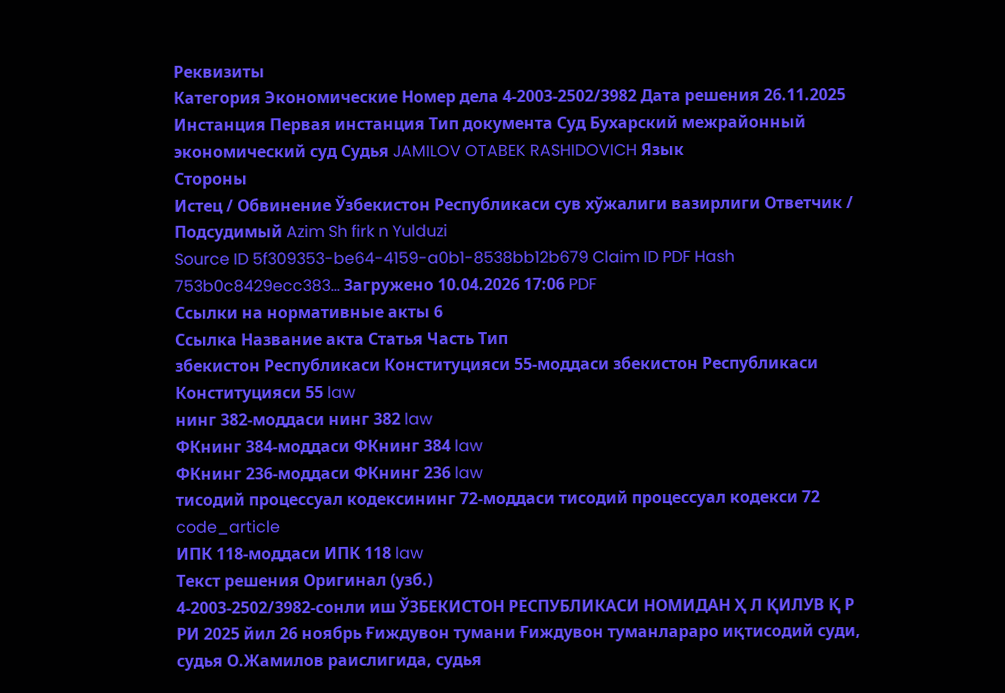Реквизиты
Категория Экономические Номер дела 4-2003-2502/3982 Дата решения 26.11.2025 Инстанция Первая инстанция Тип документа Суд Бухарский межрайонный экономический суд Судья JAMILOV OTABEK RASHIDOVICH Язык
Стороны
Истец / Обвинение Ўзбекистон Республикаси сув хўжалиги вазирлиги Ответчик / Подсудимый Azim Sh firk n Yulduzi
Source ID 5f309353-be64-4159-a0b1-8538bb12b679 Claim ID PDF Hash 753b0c8429ecc383... Загружено 10.04.2026 17:06 PDF
Ссылки на нормативные акты 6
Ссылка Название акта Статья Часть Тип
збекистон Республикаси Конституцияси 55-моддаси збекистон Республикаси Конституцияси 55 law
нинг 382-моддаси нинг 382 law
ФКнинг 384-моддаси ФКнинг 384 law
ФКнинг 236-моддаси ФКнинг 236 law
тисодий процессуал кодексининг 72-моддаси тисодий процессуал кодекси 72 code_article
ИПК 118-моддаси ИПК 118 law
Текст решения Оригинал (узб.)
4-2003-2502/3982-сонли иш ЎЗБЕКИСТОН РЕСПУБЛИКАСИ НОМИДАН Ҳ Л ҚИЛУВ Қ Р РИ 2025 йил 26 ноябрь Ғиждувон тумани Ғиждувон туманлараро иқтисодий суди, судья О.Жамилов раислигида, судья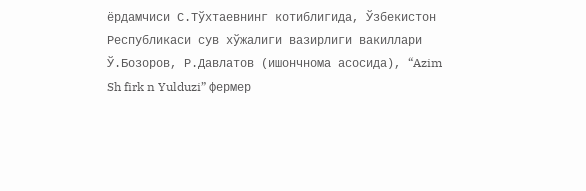ёрдамчиси С.Тўхтаевнинг котиблигида, Ўзбекистон Республикаси сув хўжалиги вазирлиги вакиллари Ў.Бозоров, Р.Давлатов (ишончнома асосида), “Azim Sh firk n Yulduzi” фермер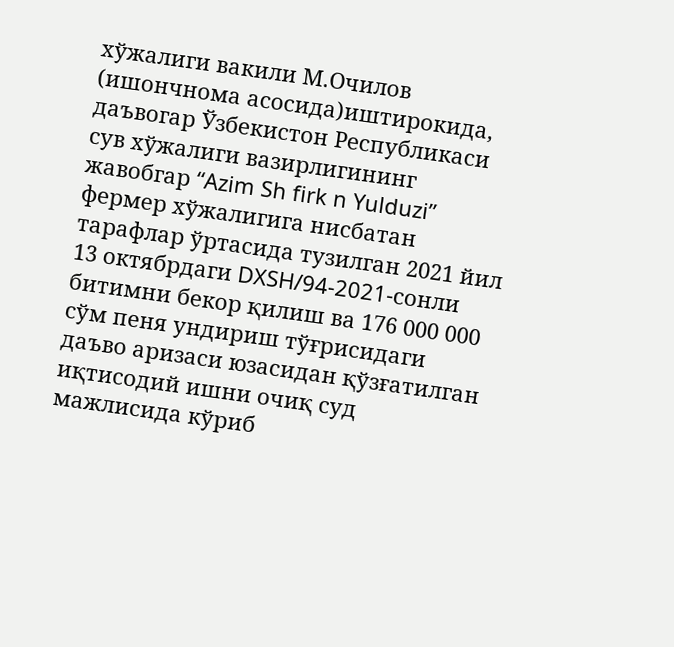хўжалиги вакили М.Очилов (ишончнома асосида)иштирокида, даъвогар Ўзбекистон Республикаси сув хўжалиги вазирлигининг жавобгар “Azim Sh firk n Yulduzi” фермер хўжалигига нисбатан тарафлар ўртасида тузилган 2021 йил 13 октябрдаги DXSH/94-2021-сонли битимни бекор қилиш ва 176 000 000 сўм пеня ундириш тўғрисидаги даъво аризаси юзасидан қўзғатилган иқтисодий ишни очиқ суд мажлисида кўриб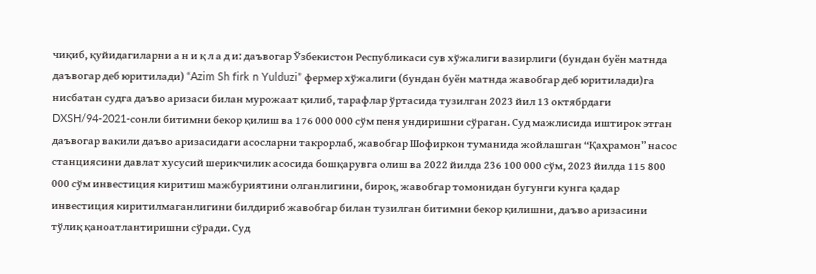чиқиб, қуйидагиларни а н и қ л а д и: даъвогар Ўзбекистон Республикаси сув хўжалиги вазирлиги (бундан буён матнда даъвогар деб юритилади) “Azim Sh firk n Yulduzi” фермер хўжалиги (бундан буён матнда жавобгар деб юритилади)га нисбатан судга даъво аризаси билан мурожаат қилиб, тарафлар ўртасида тузилган 2023 йил 13 октябрдаги DXSH/94-2021-сонли битимни бекор қилиш ва 176 000 000 сўм пеня ундиришни сўраган. Суд мажлисида иштирок этган даъвогар вакили даъво аризасидаги асосларни такрорлаб, жавобгар Шофиркон туманида жойлашган “Қаҳрамон” насос станциясини давлат хусусий шерикчилик асосида бошқарувга олиш ва 2022 йилда 236 100 000 сўм, 2023 йилда 115 800 000 сўм инвестиция киритиш мажбуриятини олганлигини, бироқ, жавобгар томонидан бугунги кунга қадар инвестиция киритилмаганлигини билдириб жавобгар билан тузилган битимни бекор қилишни, даъво аризасини тўлиқ қаноатлантиришни сўради. Суд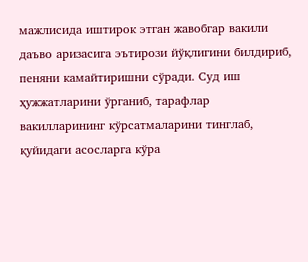мажлисида иштирок этган жавобгар вакили даъво аризасига эътирози йўқлигини билдириб, пеняни камайтиришни сўради. Суд иш ҳужжатларини ўрганиб, тарафлар вакилларининг кўрсатмаларини тинглаб, қуйидаги асосларга кўра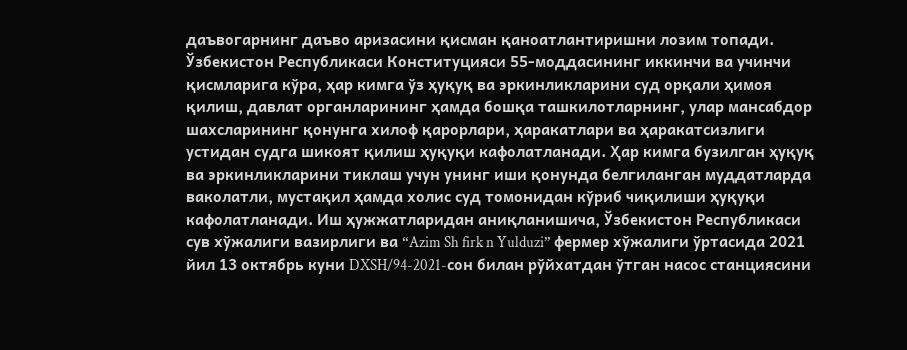даъвогарнинг даъво аризасини қисман қаноатлантиришни лозим топади. Ўзбекистон Республикаси Конституцияси 55-моддасининг иккинчи ва учинчи қисмларига кўра, ҳар кимга ўз ҳуқуқ ва эркинликларини суд орқали ҳимоя қилиш, давлат органларининг ҳамда бошқа ташкилотларнинг, улар мансабдор шахсларининг қонунга хилоф қарорлари, ҳаракатлари ва ҳаракатсизлиги устидан судга шикоят қилиш ҳуқуқи кафолатланади. Ҳар кимга бузилган ҳуқуқ ва эркинликларини тиклаш учун унинг иши қонунда белгиланган муддатларда ваколатли, мустақил ҳамда холис суд томонидан кўриб чиқилиши ҳуқуқи кафолатланади. Иш ҳужжатларидан аниқланишича, Ўзбекистон Республикаси сув хўжалиги вазирлиги ва “Azim Sh firk n Yulduzi” фермер хўжалиги ўртасида 2021 йил 13 октябрь куни DXSH/94-2021-сон билан рўйхатдан ўтган насос станциясини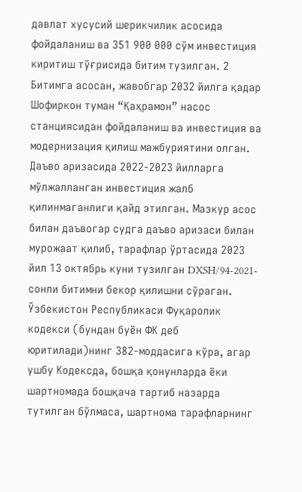давлат хусусий шерикчилик асосида фойдаланиш ва 351 900 000 сўм инвестиция киритиш тўғрисида битим тузилган. 2 Битимга асосан, жавобгар 2032 йилга қадар Шофиркон туман “Қаҳрамон” насос станциясидан фойдаланиш ва инвестиция ва модернизация қилиш мажбуриятини олган. Даъво аризасида 2022-2023 йилларга мўлжалланган инвестиция жалб қилинмаганлиги қайд этилган. Мазкур асос билан даъвогар судга даъво аризаси билан мурожаат қилиб, тарафлар ўртасида 2023 йил 13 октябрь куни тузилган DXSH/94-2021-сонли битимни бекор қилишни сўраган. Ўзбекистон Республикаси Фуқаролик кодекси (бундан буён ФК деб юритилади)нинг 382-моддасига кўра, агар ушбу Кодексда, бошқа қонунларда ёки шартномада бошқача тартиб назарда тутилган бўлмаса, шартнома тарафларнинг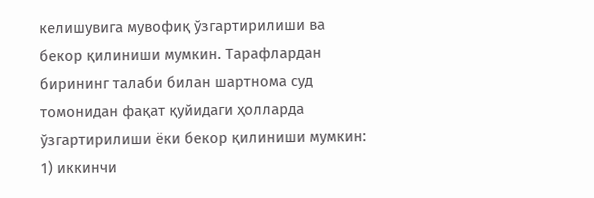келишувига мувофиқ ўзгартирилиши ва бекор қилиниши мумкин. Тарафлардан бирининг талаби билан шартнома суд томонидан фақат қуйидаги ҳолларда ўзгартирилиши ёки бекор қилиниши мумкин: 1) иккинчи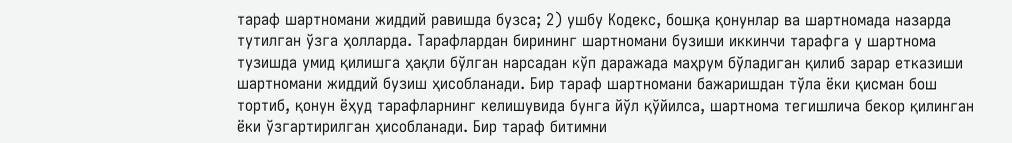тараф шартномани жиддий равишда бузса; 2) ушбу Кодекс, бошқа қонунлар ва шартномада назарда тутилган ўзга ҳолларда. Тарафлардан бирининг шартномани бузиши иккинчи тарафга у шартнома тузишда умид қилишга ҳақли бўлган нарсадан кўп даражада маҳрум бўладиган қилиб зарар етказиши шартномани жиддий бузиш ҳисобланади. Бир тараф шартномани бажаришдан тўла ёки қисман бош тортиб, қонун ёҳуд тарафларнинг келишувида бунга йўл қўйилса, шартнома тегишлича бекор қилинган ёки ўзгартирилган ҳисобланади. Бир тараф битимни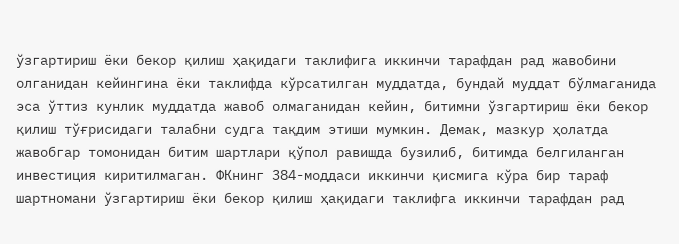ўзгартириш ёки бекор қилиш ҳақидаги таклифига иккинчи тарафдан рад жавобини олганидан кейингина ёки таклифда кўрсатилган муддатда, бундай муддат бўлмаганида эса ўттиз кунлик муддатда жавоб олмаганидан кейин, битимни ўзгартириш ёки бекор қилиш тўғрисидаги талабни судга тақдим этиши мумкин. Демак, мазкур ҳолатда жавобгар томонидан битим шартлари қўпол равишда бузилиб, битимда белгиланган инвестиция киритилмаган. ФКнинг 384-моддаси иккинчи қисмига кўра бир тараф шартномани ўзгартириш ёки бекор қилиш ҳақидаги таклифга иккинчи тарафдан рад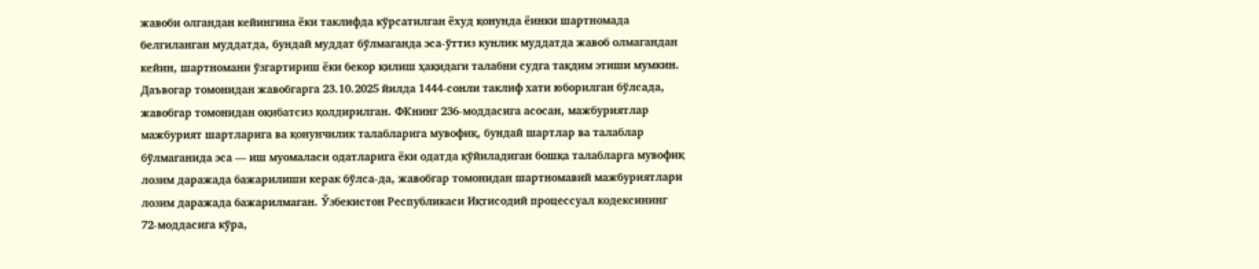жавоби олгандан кейингина ёки таклифда кўрсатилган ёхуд қонунда ёинки шартномада белгиланган муддатда, бундай муддат бўлмаганда эса-ўттиз кунлик муддатда жавоб олмагандан кейин, шартномани ўзгартириш ёки бекор қилиш ҳақидаги талабни судга тақдим этиши мумкин. Даъвогар томонидан жавобгарга 23.10.2025 йилда 1444-сонли таклиф хати юборилган бўлсада, жавобгар томонидан оқибатсиз қолдирилган. ФКнинг 236-моддасига асосан, мажбуриятлар мажбурият шартларига ва қонунчилик талабларига мувофиқ, бундай шартлар ва талаблар бўлмаганида эса — иш муомаласи одатларига ёки одатда қўйиладиган бошқа талабларга мувофиқ лозим даражада бажарилиши керак бўлса-да, жавобгар томонидан шартномавий мажбуриятлари лозим даражада бажарилмаган. Ўзбекистон Республикаси Иқтисодий процессуал кодексининг 72-моддасига кўра,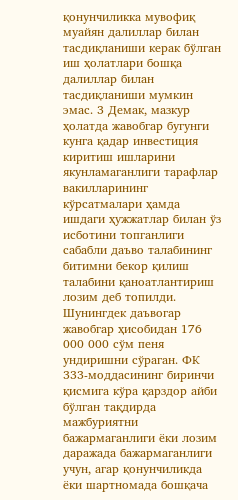қонунчиликка мувофиқ муайян далиллар билан тасдиқланиши керак бўлган иш ҳолатлари бошқа далиллар билан тасдиқланиши мумкин эмас. 3 Демак, мазкур ҳолатда жавобгар бугунги кунга қадар инвестиция киритиш ишларини якунламаганлиги тарафлар вакилларининг кўрсатмалари ҳамда ишдаги ҳужжатлар билан ўз исботини топганлиги сабабли даъво талабининг битимни бекор қилиш талабини қаноатлантириш лозим деб топилди. Шунингдек даъвогар жавобгар ҳисобидан 176 000 000 сўм пеня ундиришни сўраган. ФК 333-моддасининг биринчи қисмига кўра қарздор айби бўлган тақдирда мажбуриятни бажармаганлиги ёки лозим даражада бажармаганлиги учун, агар қонунчиликда ёки шартномада бошқача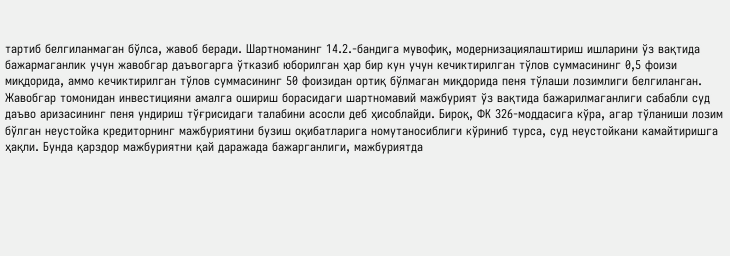тартиб белгиланмаган бўлса, жавоб беради. Шартноманинг 14.2.-бандига мувофиқ, модернизациялаштириш ишларини ўз вақтида бажармаганлик учун жавобгар даъвогарга ўтказиб юборилган ҳар бир кун учун кечиктирилган тўлов суммасининг 0,5 фоизи миқдорида, аммо кечиктирилган тўлов суммасининг 50 фоизидан ортиқ бўлмаган миқдорида пеня тўлаши лозимлиги белгиланган. Жавобгар томонидан инвестицияни амалга ошириш борасидаги шартномавий мажбурият ўз вақтида бажарилмаганлиги сабабли суд даъво аризасининг пеня ундириш тўғрисидаги талабини асосли деб ҳисоблайди. Бироқ, ФК 326-моддасига кўра, агар тўланиши лозим бўлган неустойка кредиторнинг мажбуриятини бузиш оқибатларига номутаносиблиги кўриниб турса, суд неустойкани камайтиришга ҳақли. Бунда қарздор мажбуриятни қай даражада бажарганлиги, мажбуриятда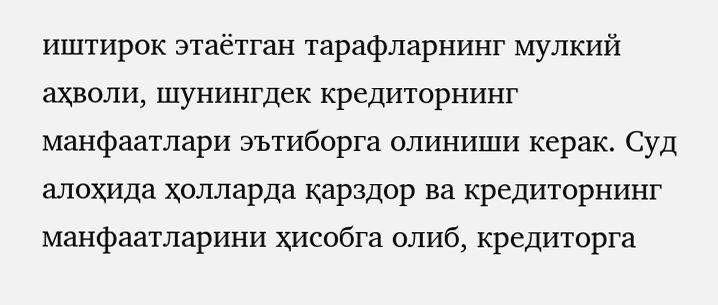иштирок этаётган тарафларнинг мулкий аҳволи, шунингдек кредиторнинг манфаатлари эътиборга олиниши керак. Суд алоҳида ҳолларда қарздор ва кредиторнинг манфаатларини ҳисобга олиб, кредиторга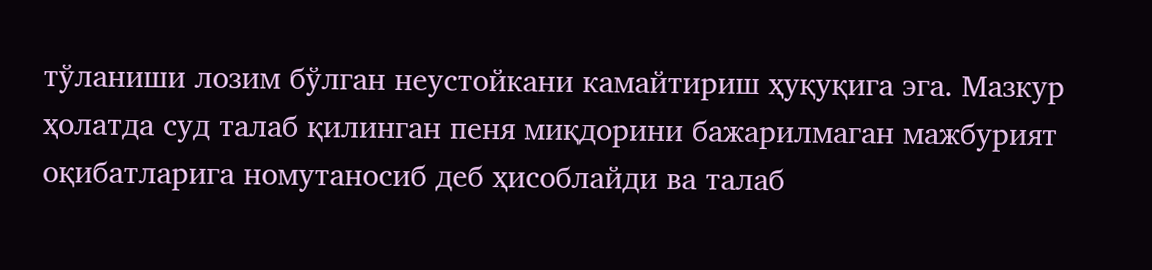тўланиши лозим бўлган неустойкани камайтириш ҳуқуқига эга. Мазкур ҳолатда суд талаб қилинган пеня миқдорини бажарилмаган мажбурият оқибатларига номутаносиб деб ҳисоблайди ва талаб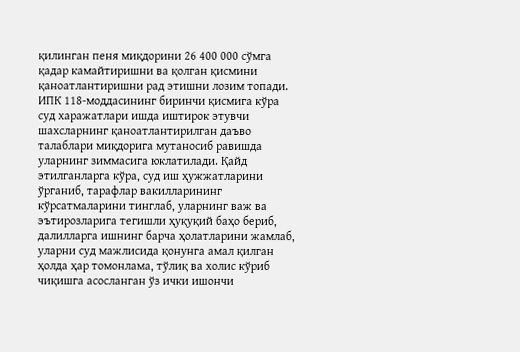қилинган пеня миқдорини 26 400 000 сўмга қадар камайтиришни ва қолган қисмини қаноатлантиришни рад этишни лозим топади. ИПК 118-моддасининг биринчи қисмига кўра суд харажатлари ишда иштирок этувчи шахсларнинг қаноатлантирилган даъво талаблари миқдорига мутаносиб равишда уларнинг зиммасига юклатилади. Қайд этилганларга кўра, суд иш ҳужжатларини ўрганиб, тарафлар вакилларининг кўрсатмаларини тинглаб, уларнинг важ ва эътирозларига тегишли ҳуқуқий баҳо бериб, далилларга ишнинг барча ҳолатларини жамлаб, уларни суд мажлисида қонунга амал қилган ҳолда ҳар томонлама, тўлиқ ва холис кўриб чиқишга асосланган ўз ички ишончи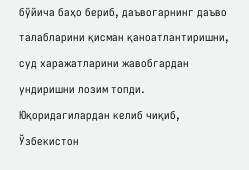бўйича баҳо бериб, даъвогарнинг даъво талабларини қисман қаноатлантиришни, суд харажатларини жавобгардан ундиришни лозим топди. Юқоридагилардан келиб чиқиб, Ўзбекистон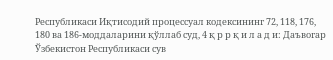Республикаси Иқтисодий процессуал кодексининг 72, 118, 176, 180 ва 186-моддаларини қўллаб суд, 4 қ р р қ и л а д и: Даъвогар Ўзбекистон Республикаси сув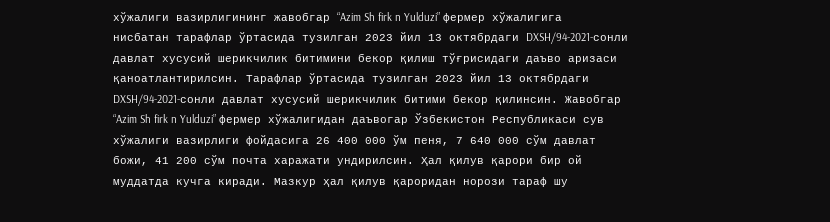хўжалиги вазирлигининг жавобгар “Azim Sh firk n Yulduzi” фермер хўжалигига нисбатан тарафлар ўртасида тузилган 2023 йил 13 октябрдаги DXSH/94-2021-сонли давлат хусусий шерикчилик битимини бекор қилиш тўғрисидаги даъво аризаси қаноатлантирилсин. Тарафлар ўртасида тузилган 2023 йил 13 октябрдаги DXSH/94-2021-сонли давлат хусусий шерикчилик битими бекор қилинсин. Жавобгар “Azim Sh firk n Yulduzi” фермер хўжалигидан даъвогар Ўзбекистон Республикаси сув хўжалиги вазирлиги фойдасига 26 400 000 ўм пеня, 7 640 000 сўм давлат божи, 41 200 сўм почта харажати ундирилсин. Ҳал қилув қарори бир ой муддатда кучга киради. Мазкур ҳал қилув қароридан норози тараф шу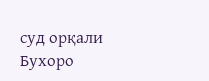суд орқали Бухоро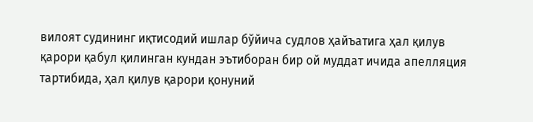вилоят судининг иқтисодий ишлар бўйича судлов ҳайъатига ҳал қилув қарори қабул қилинган кундан эътиборан бир ой муддат ичида апелляция тартибида, ҳал қилув қарори қонуний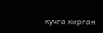кучга кирган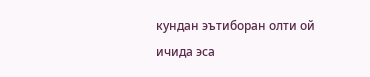кундан эътиборан олти ой ичида эса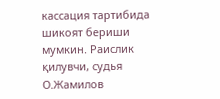кассация тартибида шикоят бериши мумкин. Раислик қилувчи, судья О.Жамилов